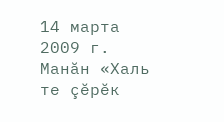14 марта 2009 г.
Манăн «Халь те çĕрĕк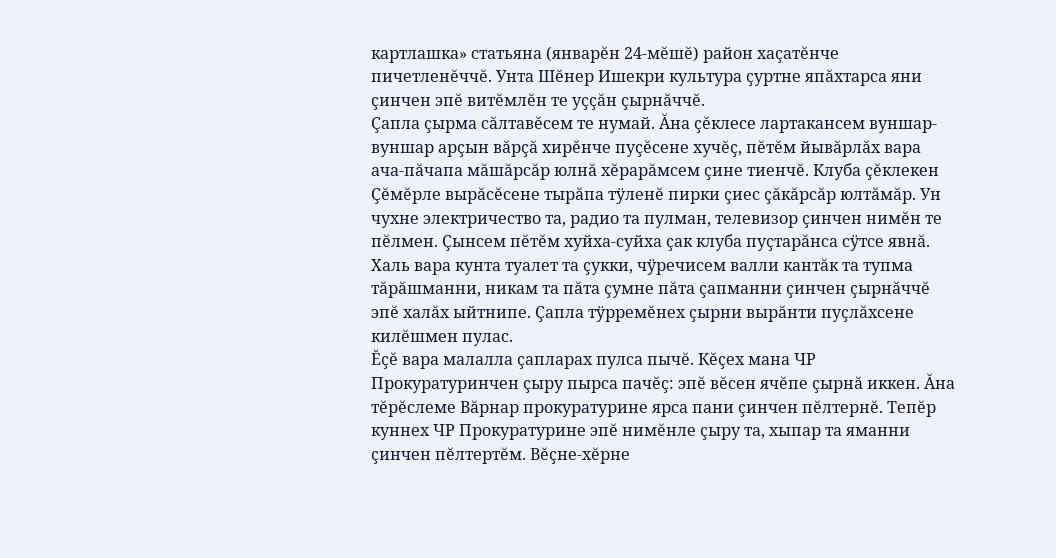картлашка» статьяна (январĕн 24-мĕшĕ) район хаçатĕнче пичетленĕччĕ. Унта Шĕнер Ишекри культура çуртне япăхтарса яни çинчен эпĕ витĕмлĕн те уççăн çырнăччĕ.
Çапла çырма сăлтавĕсем те нумай. Ăна çĕклесе лартакансем вуншар-вуншар арçын вăрçă хирĕнче пуçĕсене хучĕç, пĕтĕм йывăрлăх вара ача-пăчапа мăшăрсăр юлнă хĕрарăмсем çине тиенчĕ. Клуба çĕклекен Çĕмĕрле вырăсĕсене тырăпа тÿленĕ пирки çиес çăкăрсăр юлтăмăр. Ун чухне электричество та, радио та пулман, телевизор çинчен нимĕн те пĕлмен. Çынсем пĕтĕм хуйха-суйха çак клуба пуçтарăнса сÿтсе явнă. Халь вара кунта туалет та çукки, чÿречисем валли кантăк та тупма тăрăшманни, никам та пăта çумне пăта çапманни çинчен çырнăччĕ эпĕ халăх ыйтнипе. Çапла тÿрремĕнех çырни вырăнти пуçлăхсене килĕшмен пулас.
Ĕçĕ вара малалла çапларах пулса пычĕ. Кĕçех мана ЧР Прокуратуринчен çыру пырса пачĕç: эпĕ вĕсен ячĕпе çырнă иккен. Ăна тĕрĕслеме Вăрнар прокуратурине ярса пани çинчен пĕлтернĕ. Тепĕр куннех ЧР Прокуратурине эпĕ нимĕнле çыру та, хыпар та яманни çинчен пĕлтертĕм. Вĕçне-хĕрне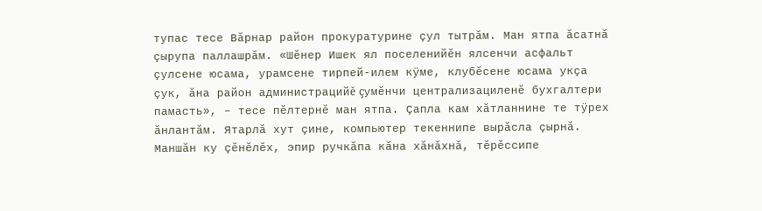тупас тесе Вăрнар район прокуратурине çул тытрăм. Ман ятпа ăсатнă çырупа паллашрăм. «Шĕнер Ишек ял поселенийĕн ялсенчи асфальт çулсене юсама, урамсене тирпей-илем кÿме, клубĕсене юсама укçа çук, ăна район администрацийĕ çумĕнчи централизациленĕ бухгалтери памасть», – тесе пĕлтернĕ ман ятпа. Çапла кам хăтланнине те тÿрех ăнлантăм. Ятарлă хут çине, компьютер текеннипе вырăсла çырнă. Маншăн ку çĕнĕлĕх, эпир ручкăпа кăна хăнăхнă, тĕрĕссипе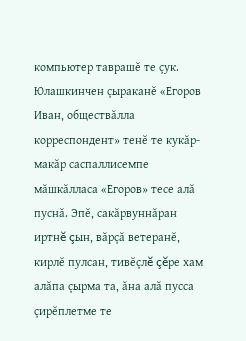компьютер таврашĕ те çук.
Юлашкинчен çыраканĕ «Егоров Иван, обществăлла корреспондент» тенĕ те кукăр-макăр саспаллисемпе мăшкăлласа «Егоров» тесе алă пуснă. Эпĕ, сакăрвуннăран иртнĕ çын, вăрçă ветеранĕ, кирлĕ пулсан, тивĕçлĕ çĕре хам алăпа çырма та, ăна алă пусса çирĕплетме те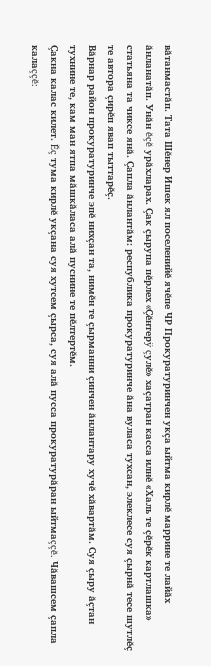вăтанмастăп. Тата Шĕнер Ишек ял поселенийĕ ячĕпе ЧР Прокуратуринчен укçа ыйтма кирлĕ маррине те лайăх ăнланатăп. Унăн ĕçĕ урăхларах. Çак çырупа пĕрлех «Çĕнтерÿ çулĕ» хаçатран касса илнĕ «Халь те çĕрĕк картлашка» статьяна та чиксе янă. Çапла ăнлантăм: республика прокуратуринче ăна вуласа тухсан, элеклесе суя çырнă тесе шутлĕç те автора çирĕп явап тыттарĕç.
Вăрнар район прокуратуринче эпĕ нихçан та, нимĕн те çырманни çинчен ăнлантару хучĕ хăвартăм. Суя çыру ăçтан тухнине те, кам ман ятпа мăшкăласа алă пуснине те пĕлтертĕм.
Çакна калас килет. Ĕç тума кирлĕ укçана суя хутсем çырса, суя алă пусса прокуратурăран ыйтмаççĕ. Чăвашсем çапла калаççĕ: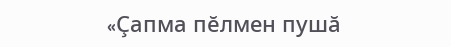«Çапма пĕлмен пушă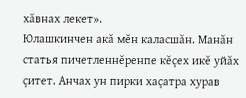хăвнах лекет».
Юлашкинчен акă мĕн каласшăн. Манăн статья пичетленнĕренпе кĕçех икĕ уйăх çитет. Анчах ун пирки хаçатра хурав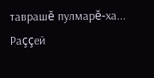таврашĕ пулмарĕ-ха...
Раççей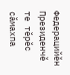Федерацийĕн Президенчĕ те тĕрĕс сăмахпа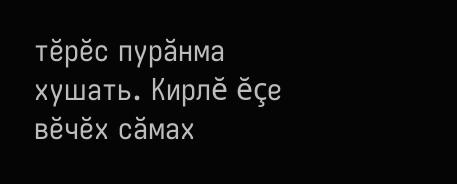тĕрĕс пурăнма хушать. Кирлĕ ĕçе вĕчĕх сăмах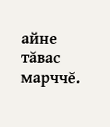айне тăвас марччĕ.